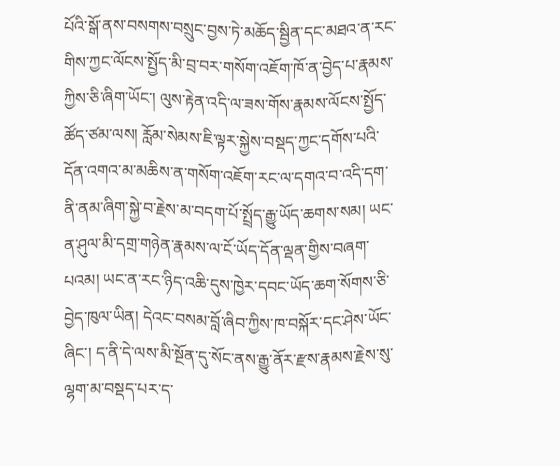པོའི་སྒོ་ནས་བསགས་བསྲུང་བྱས་ཏེ་མཆོད་སྦྱིན་དང་མཐའ་ན་རང་གིས་ཀྱང་ལོངས་སྤྱོད་མི་བྲ་བར་གསོག་འཇོག་ཁོ་ན་བྱེད་པ་རྣམས་ཀྱིས་ཅི་ཞིག་ཡོང་། ལུས་རྟེན་འདི་ལ་ཟས་གོས་རྣམས་ལོངས་སྤྱོད་ཚོད་ཙམ་ལས། རློམ་སེམས་ཇི་ལྟར་སྐྱེས་བསྡད་ཀྱང་དགོས་པའི་དོན་འགའ་མ་མཆིས་ན་གསོག་འཇོག་རང་ལ་དགའ་བ་འདི་དག་ནི་ནམ་ཞིག་སྐྱེ་བ་རྗེས་མ་བདག་པོ་སྤྲོད་རྒྱུ་ཡོད་ཆགས་སམ། ཡང་ན་ཤུལ་མི་དགྲ་གཉེན་རྣམས་ལ་ངོ་ཡོད་དོན་ལྡན་གྱིས་བཞག་པའམ། ཡང་ན་རང་ཉིད་འཆི་དུས་ཁྱེར་དབང་ཡོད་ཆག་སོགས་ཅི་བྱེད་ཁུལ་ཡིན། དེའང་བསམ་བློ་ཞིབ་ཀྱིས་ཁ་བསྐོར་དང་ཤེས་ཡོང་ཞིང་། ད་ནི་དེ་ལས་མི་སྔོན་དུ་སོང་ནས་རྒྱུ་ནོར་རྫས་རྣམས་རྗེས་སུ་ལྷག་མ་བསྡད་པར་ད་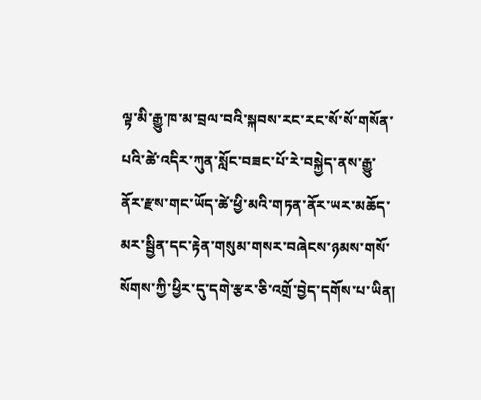ལྟ་མི་རྒྱུ་ཁ་མ་བྲལ་བའི་སྐབས་རང་རང་སོ་སོ་གསོན་པའི་ཚེ་འདིར་ཀུན་སློང་བཟང་པོ་རེ་བསྐྱེད་ནས་རྒྱུ་ནོར་རྫས་གང་ཡོད་ཚེ་ཕྱི་མའི་གཏན་ནོར་ཡར་མཆོད་མར་སྦྱིན་དང་རྟེན་གསུམ་གསར་བཞེངས་ཉམས་གསོ་སོགས་ཀྱི་ཕྱིར་དུ་དགེ་རྩར་ཅི་འགྲོ་བྱེད་དགོས་པ་ཡིན།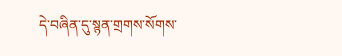དེ་བཞིན་དུ་སྙན་གྲགས་སོགས་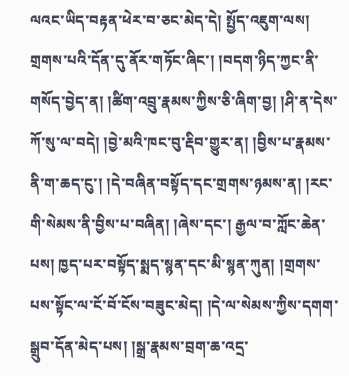ལའང་ཡིད་བརྟན་ཕེར་བ་ཅང་མེད་དེ། སྤྱོད་འཇུག་ལས། གྲགས་པའི་དོན་དུ་ནོར་གཏོང་ཞིང་། །བདག་ཉིད་ཀྱང་ནི་གསོད་བྱེད་ན། །ཚིག་འབྲུ་རྣམས་ཀྱིས་ཅི་ཞིག་བྱ། །ཤི་ན་དེས་ཀོ་སུ་ལ་བདེ། །བྱེ་མའི་ཁང་བུ་རྡིབ་གྱུར་ན། །བྱིས་པ་རྣམས་ནི་ག་ཆད་ངུ་། །དེ་བཞིན་བསྟོད་དང་གྲགས་ཉམས་ན། །རང་གི་སེམས་ནི་བྱིས་པ་བཞིན། །ཞེས་དང་། རྒྱལ་བ་ཀློང་ཆེན་པས། ཁྱད་པར་བསྟོད་སྨད་སྙན་དང་མི་སྙན་ཀུན། །གྲགས་པས་སྟོང་ལ་ངོ་བོ་ངོས་བཟུང་མེད། །དེ་ལ་སེམས་ཀྱིས་དགག་སྒྲུབ་དོན་མེད་པས། །སྒྲ་རྣམས་བྲག་ཆ་འདྲ་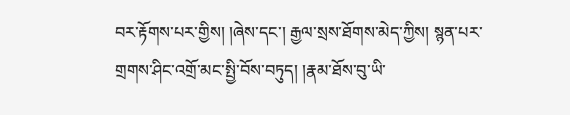བར་རྟོགས་པར་གྱིས། །ཞེས་དང་། རྒྱལ་སྲས་ཐོགས་མེད་ཀྱིས། སྙན་པར་གྲགས་ཤིང་འགྲོ་མང་སྤྱི་བོས་བཏུད། །རྣམ་ཐོས་བུ་ཡི་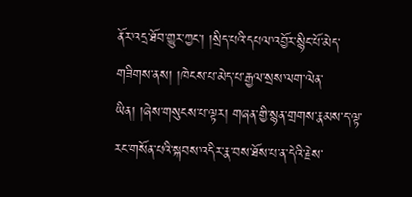ནོར་འདྲ་ཐོབ་གྱུར་ཀྱང་། །སྲིད་པའི་དཔལ་འབྱོར་སྙིང་པོ་མེད་གཟིགས་ནས། །ཁེངས་པ་མེད་པ་རྒྱལ་སྲས་ལག་ལེན་ཡིན། །ཞེས་གསུངས་པ་ལྟར། གཞན་གྱི་སྙན་གྲགས་རྣམས་ད་ལྟ་རང་གསོན་པའི་སྐབས་འདིར་རྣ་བས་ཐོས་པ་ན་དེའི་རྗེས་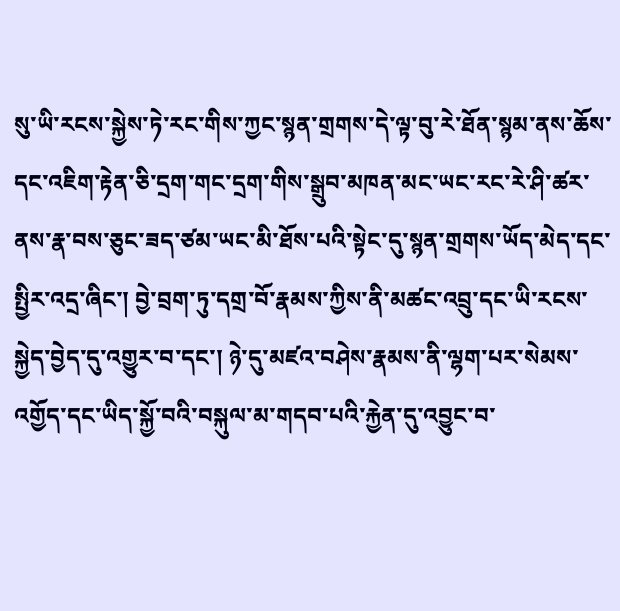སུ་ཡི་རངས་སྐྱེས་ཏེ་རང་གིས་ཀྱང་སྙན་གྲགས་དེ་ལྟ་བུ་རེ་ཐོན་སྙམ་ནས་ཆོས་དང་འཇིག་རྟེན་ཅི་དྲག་གང་དྲག་གིས་སྒྲུབ་མཁན་མང་ཡང་རང་རེ་ཤི་ཚར་ནས་རྣ་བས་ཅུང་ཟད་ཙམ་ཡང་མི་ཐོས་པའི་སྟེང་དུ་སྙན་གྲགས་ཡོད་མེད་དང་སྤྱིར་འདྲ་ཞིང་། བྱེ་བྲག་ཏུ་དགྲ་བོ་རྣམས་ཀྱིས་ནི་མཚང་འབྲུ་དང་ཡི་རངས་སྐྱེད་བྱེད་དུ་འགྱུར་བ་དང་། ཉེ་དུ་མཛའ་བཤེས་རྣམས་ནི་ལྷག་པར་སེམས་འགྱོད་དང་ཡིད་སྐྱོ་བའི་བསྐུལ་མ་གདབ་པའི་རྐྱེན་དུ་འབྱུང་བ་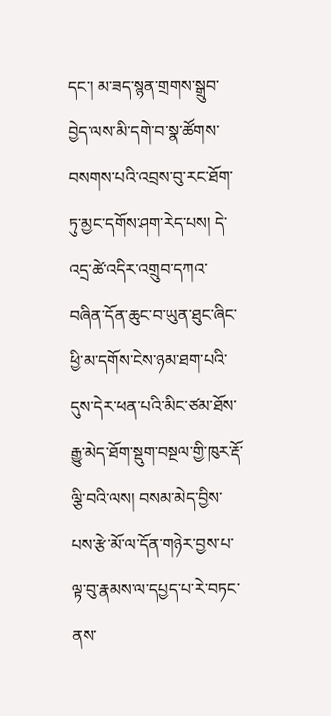དང་། མ་ཟད་སྙན་གྲགས་སྒྲུབ་བྱེད་ལས་མི་དགེ་བ་སྣ་ཚོགས་བསགས་པའི་འབྲས་བུ་རང་ཐོག་ཏུ་མྱང་དགོས་ཤག་རེད་པས། དེ་འདྲ་ཚེ་འདིར་འགྲུབ་དཀའ་བཞིན་དོན་ཆུང་བ་ཡུན་ཐུང་ཞིང་ཕྱི་མ་དགོས་ངེས་ཉམ་ཐག་པའི་དུས་དེར་ཕན་པའི་མིང་ཙམ་ཐོས་རྒྱུ་མེད་ཐོག་སྡུག་བསྔལ་གྱི་ཁུར་རྡོ་ལྕི་བའི་ལས། བསམ་མེད་བྱིས་པས་རྩེ་མོ་ལ་དོན་གཉེར་བྱས་པ་ལྟ་བུ་རྣམས་ལ་དཔྱད་པ་རེ་བཏང་ནས་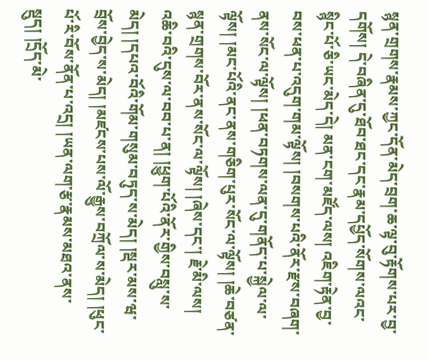སྙན་གྲགས་རྣམས་ཀྱང་དོན་མེད་བྲག་ཆ་ལྟ་བུ་རྟོགས་པར་བྱ་དགོས། དེ་བཞིན་དུ་ཐོབ་ཐང་དང་རྣམ་དཔྱོད་སོགས་ལའང་སྙིང་པོ་ཅི་ཡང་མེད་དེ། མན་ངག་མཛོད་ལས། འཇིག་རྟེན་བྱ་བས་ཕན་པ་འདུག་གམ་ལྟོས། །བསགས་པའི་ནོར་རྫས་བཞག་ནས་སོང་ལ་ལྟོས། །ཕན་བཏགས་ལན་དུ་གནོད་པ་སྐྱེལ་ལ་ལྟོས། །མང་པོའི་ནང་ནས་གཅིག་པུར་སོང་ལ་ལྟོས། །ཆེ་བཙན་སྙན་གྲགས་བོར་ནས་སོང་ལ་ལྟོས། །ཞེས་དང་། རྗེ་མི་ལས། འཆི་བའི་དུས་ལ་བབ་པ་ན། །ཕྱུག་པོའི་ནོར་གྱིས་བསླུ་ས་མེད། །དཔའ་བོའི་གོམ་གསུམ་བཏུད་ས་མེད། །སྡར་མས་ཝ་བྲོས་བྱེད་ས་མེད། །མཛངས་པས་ལོ་རྒྱུས་བཀྲོལ་ས་མེད། །ཕུང་པོ་རི་བོས་ནོན་པ་འདྲ། །ཡན་ལག་རྩ་རྣམས་མཐའ་ནས་སྡུད། །དྲོད་མེ་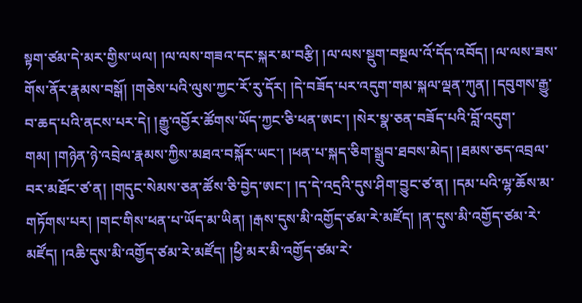སྟག་ཙམ་དེ་མར་གྱིས་ཡལ། །ལ་ལས་གཟའ་དང་སྐར་མ་བརྩི། །ལ་ལས་སྡུག་བསྔལ་འོ་དོད་འབོད། །ལ་ལས་ཟས་གོས་ནོར་རྣམས་བསྒོ། །གཅེས་པའི་ལུས་ཀྱང་རོ་རུ་དོར། །དེ་བཟོད་པར་འདུག་གམ་སྐལ་ལྡན་ཀུན། །དབུགས་རྒྱུ་བ་ཆད་པའི་ནངས་པར་དེ། །རྒྱུ་འབྱོར་ཚོགས་ཡོད་ཀྱང་ཅི་ཕན་ཨང་། །སེར་སྣ་ཅན་བཟོད་པའི་བློ་འདུག་གམ། །གཉེན་ཉེ་འབྲེལ་རྣམས་ཀྱིས་མཐའ་བསྐོར་ཡང་། །ཕན་པ་སྐད་ཅིག་སྒྲུབ་ཐབས་མེད། །ཐམས་ཅད་འབྲལ་བར་མཐོང་ཙ་ན། །གདུང་སེམས་ཅན་ཚོས་ཅི་བྱེད་ཨང་། །ད་དེ་འདྲའི་དུས་ཤིག་བྱུང་ཙ་ན། །དམ་པའི་ལྷ་ཆོས་མ་གཏོགས་པར། །གང་གིས་ཕན་པ་ཡོད་མ་ཡིན། །རྒས་དུས་མི་འགྱོད་ཙམ་རེ་མཛོད། །ན་དུས་མི་འགྱོད་ཙམ་རེ་མཛོད། །འཆི་དུས་མི་འགྱོད་ཙམ་རེ་མཛོད། །ཕྱི་མར་མི་འགྱོད་ཙམ་རེ་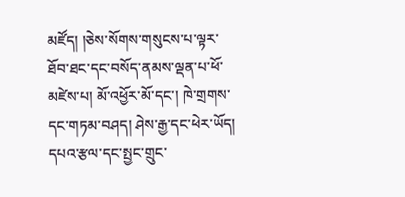མཛོད། །ཅེས་སོགས་གསུངས་པ་ལྟར་ཐོབ་ཐང་དང་བསོད་ནམས་ལྡན་པ་ཕོ་མཛེས་པ། མོ་འཕྱོར་མོ་དང་། ཁེ་གྲགས་དང་གཏམ་བཤད། ཤེས་རྒྱ་དང་ཕེར་ཡོད། དཔའ་རྩལ་དང་སྤྱང་གྲུང་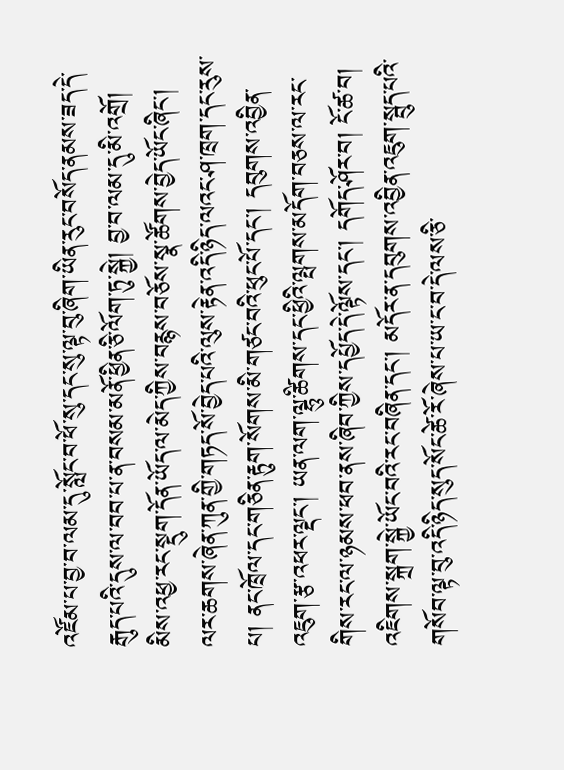འཛོམ་པ་བྱ་བ་ལམ་དུ་སློང་བ་ཕོ་སུ་དང་སུ་ལྟ་བུ་ཞིག་ཡིན་རུང་བསོད་ནམས་ཟད་དེ་རྒུད་པའི་དུས་ལ་བབ་པ་ན་བསམ་མནོ་ཕྱིན་ཅི་ལོག་ཏུ་སྐྱེ། བྱ་བ་ལམ་དུ་མི་འགྲོ། མིས་འཕྱ་རང་སྡུག་དོན་ཡོད་ལ་མེད་ཀྱིས་བརྙས་བཅོས་སྣ་ཚོགས་བྱེད་ཡོང་ཞིང་། ལར་ཆགས་ཞེན་ཀུན་གྱི་གཏད་སོ་བྱེད་པའི་ལུས་རྟེན་འདི་ཉིད་ལའང་ཤ་ཁྲག་དང་རུས་པ། ནང་ཁྲོལ་དང་གཅིན་རྟུག་སོགས་མི་གཙང་བའི་ཕུང་པོ་དང་། དབུགས་འབྱིན་འཇུག་རྩ་འཕར་ལྡང་། ཡན་ལག་ལྷུ་ཚིགས་དང་ཕྱིའི་ལྤགས་མདོག་བཅས་ལ་རང་གིས་རང་ལ་ཉམས་ཕབ་ནས་ཞིབ་ཀྱིས་དཔྱོད་དེ་ལྟོས་དང་། དགོད་ཤོར་བ། ངོ་ཚ་བ། འཇིགས་སྐྲག་སྐྱེ་ཡོང་བའི་རང་བཞིན་དང་། མདོར་ན་དབུགས་འབྱིན་འཇུག་སྦུད་པའི་གསོབ་ལྟ་བུ་འདི་ཉིད་སུད་སོང་ཚེ་རོ་ཞེས་པ་ཡ་ང་བ་དེ་ལས་ཅི་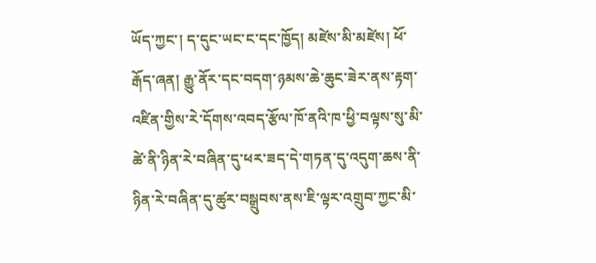ཡོད་ཀྱང་། ད་དུང་ཡང་ང་དང་ཁྱོད། མཛེས་མི་མཛེས། ཕོ་རྒོད་ཞན། རྒྱུ་ནོར་དང་བདག་ཉམས་ཆེ་ཆུང་ཟེར་ནས་རྟག་འཛིན་གྱིས་རེ་དོགས་འབད་རྩོལ་ཁོ་ནའི་ཁ་ཕྱི་བལྟས་སུ་མི་ཚེ་ནི་ཉིན་རེ་བཞིན་དུ་ཕར་ཟད་དེ་གཏན་དུ་འདུག་ཆས་ནི་ཉིན་རེ་བཞིན་དུ་ཚུར་བསྒྲུབས་ནས་ཇི་ལྟར་འགྲུབ་ཀྱང་མི་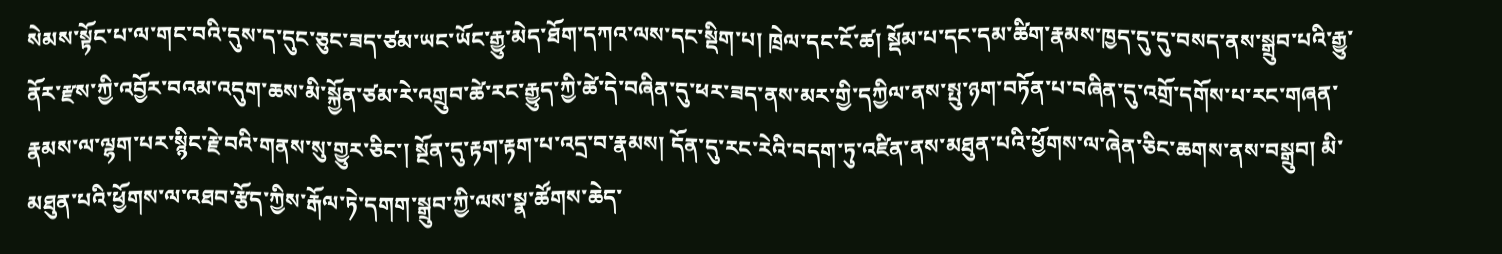སེམས་སྟོང་པ་ལ་གང་བའི་དུས་ད་དུང་ཅུང་ཟད་ཙམ་ཡང་ཡོང་རྒྱུ་མེད་ཐོག་དཀའ་ལས་དང་སྡིག་པ། ཁྲེལ་དང་ངོ་ཚ། སྡོམ་པ་དང་དམ་ཚིག་རྣམས་ཁྱད་དུ་དུ་བསད་ནས་སྒྲུབ་པའི་རྒྱུ་ནོར་རྫས་ཀྱི་འབྱོར་བའམ་འདུག་ཆས་མི་སྐྱོན་ཙམ་རེ་འགྲུབ་ཚེ་རང་རྒྱུད་ཀྱི་ཚེ་དེ་བཞིན་དུ་ཕར་ཟད་ནས་མར་གྱི་དཀྱིལ་ནས་སྤུ་ཉག་བཏོན་པ་བཞིན་དུ་འགྲོ་དགོས་པ་རང་གཞན་རྣམས་ལ་ལྷག་པར་སྙིང་རྗེ་བའི་གནས་སུ་གྱུར་ཅིང་། སྔོན་དུ་རྟག་རྟག་པ་འདྲ་བ་རྣམས། དོན་དུ་རང་རེའི་བདག་ཏུ་འཛིན་ནས་མཐུན་པའི་ཕྱོགས་ལ་ཞེན་ཅིང་ཆགས་ནས་བསྒྲུབ། མི་མཐུན་པའི་ཕྱོགས་ལ་འཐབ་རྩོད་ཀྱིས་རྒོལ་ཏེ་དགག་སྒྲུབ་ཀྱི་ལས་སྣ་ཚོགས་ཆེད་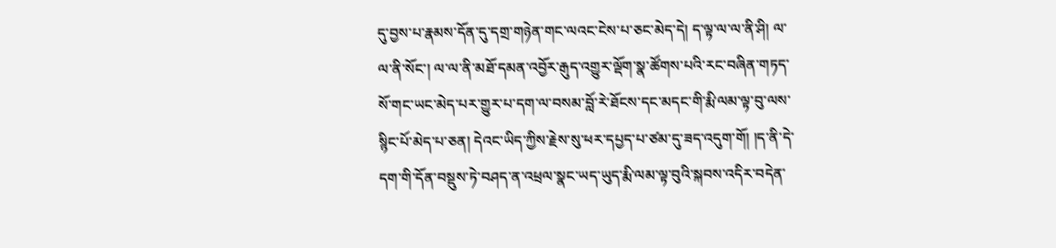དུ་བྱས་པ་རྣམས་དོན་དུ་དགྲ་གཉེན་གང་ལའང་ངེས་པ་ཅང་མེད་དེ། ད་ལྟ་ལ་ལ་ནི་ཤི། ལ་ལ་ནི་སོང་། ལ་ལ་ནི་མཐོ་དམན་འབྱོར་རྒུད་འགྱུར་ལྡོག་སྣ་ཚོགས་པའི་རང་བཞིན་གཏད་སོ་གང་ཡང་མེད་པར་གྱུར་པ་དག་ལ་བསམ་བློ་རེ་ཐོངས་དང་མདང་གི་རྨི་ལམ་ལྟ་བུ་ལས་སྙིང་པོ་མེད་པ་ཅན། དེའང་ཡིད་ཀྱིས་རྗེས་སུ་ཕར་དཔྱད་པ་ཙམ་དུ་ཟད་འདུག་གོ། །ད་ནི་དེ་དག་གི་དོན་བསྡུས་ཏེ་བཤད་ན་འཕྲལ་སྣང་ཡད་ཡུད་རྨི་ལམ་ལྟ་བུའི་སྐབས་འདིར་བདེན་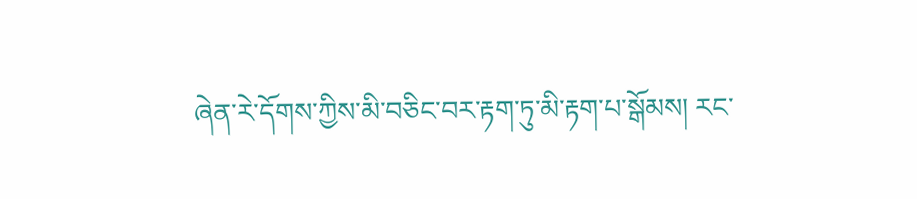ཞེན་རེ་དོགས་ཀྱིས་མི་བཅིང་བར་རྟག་ཏུ་མི་རྟག་པ་སྒོམས། རང་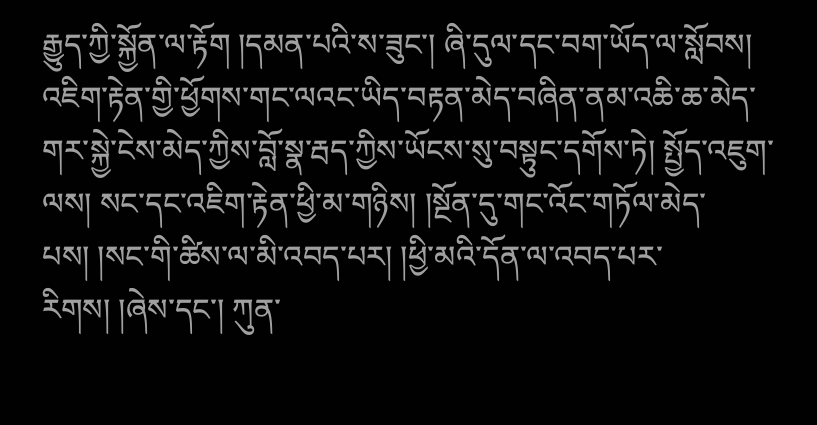རྒྱུད་ཀྱི་སྐྱོན་ལ་རྟོག །དམན་པའི་ས་ཟུང་། ཞི་དུལ་དང་བག་ཡོད་ལ་སློབས། འཇིག་རྟེན་གྱི་ཕྱོགས་གང་ལའང་ཡིད་བརྟན་མེད་བཞིན་ནམ་འཆི་ཆ་མེད་གར་སྐྱེ་ངེས་མེད་ཀྱིས་བློ་སྣ་རྦད་ཀྱིས་ཡོངས་སུ་བསྟུང་དགོས་ཏེ། སྤྱོད་འཇུག་ལས། སང་དང་འཇིག་རྟེན་ཕྱི་མ་གཉིས། །སྔོན་དུ་གང་འོང་གཏོལ་མེད་པས། །སང་གི་ཚིས་ལ་མི་འབད་པར། །ཕྱི་མའི་དོན་ལ་འབད་པར་རིགས། །ཞེས་དང་། ཀུན་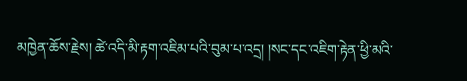མཁྱེན་ཆོས་རྗེས། ཚེ་འདི་མི་རྟག་འཇིམ་པའི་བུམ་པ་འདྲ། །སང་དང་འཇིག་རྟེན་ཕྱི་མའི་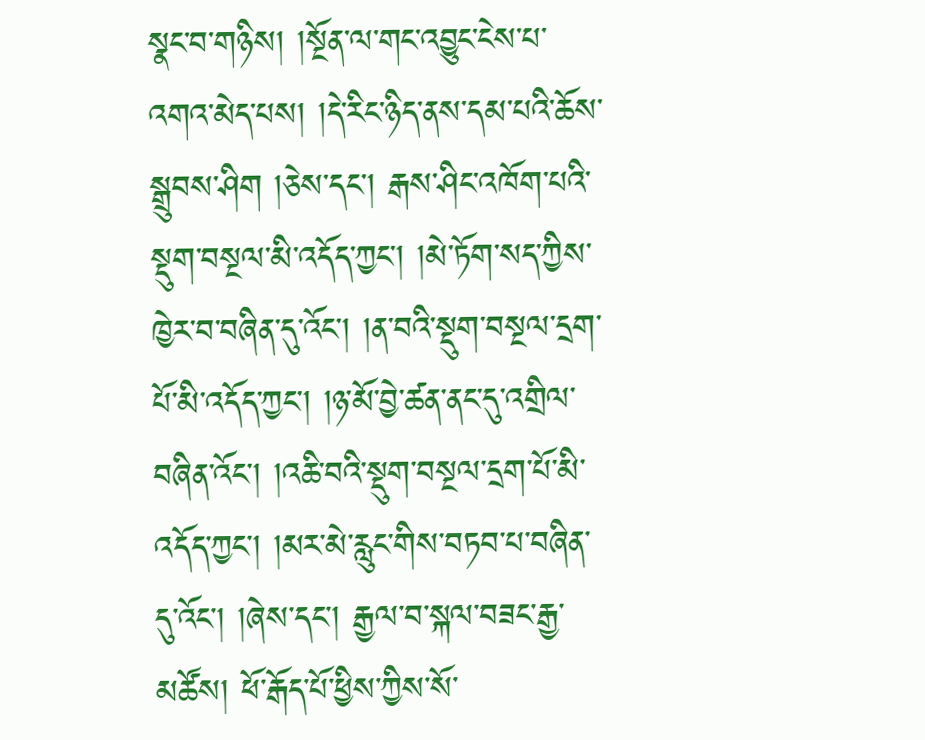སྣང་བ་གཉིས། །སྔོན་ལ་གང་འབྱུང་ངེས་པ་འགའ་མེད་པས། །དེ་རིང་ཉིད་ནས་དམ་པའི་ཆོས་སྒྲུབས་ཤིག །ཅེས་དང་། རྒས་ཤིང་འཁོག་པའི་སྡུག་བསྔལ་མི་འདོད་ཀྱང་། །མེ་ཏོག་སད་ཀྱིས་ཁྱེར་བ་བཞིན་དུ་འོང་། །ན་བའི་སྡུག་བསྔལ་དྲག་པོ་མི་འདོད་ཀྱང་། །ཉ་མོ་བྱེ་ཚན་ནང་དུ་འགྲིལ་བཞིན་འོང་། །འཆི་བའི་སྡུག་བསྔལ་དྲག་པོ་མི་འདོད་ཀྱང་། །མར་མེ་རླུང་གིས་བཏབ་པ་བཞིན་དུ་འོང་། །ཞེས་དང་། རྒྱལ་བ་སྐལ་བཟང་རྒྱ་མཚོས། ཕོ་རྒོད་པོ་ཕྱིས་ཀྱིས་སོ་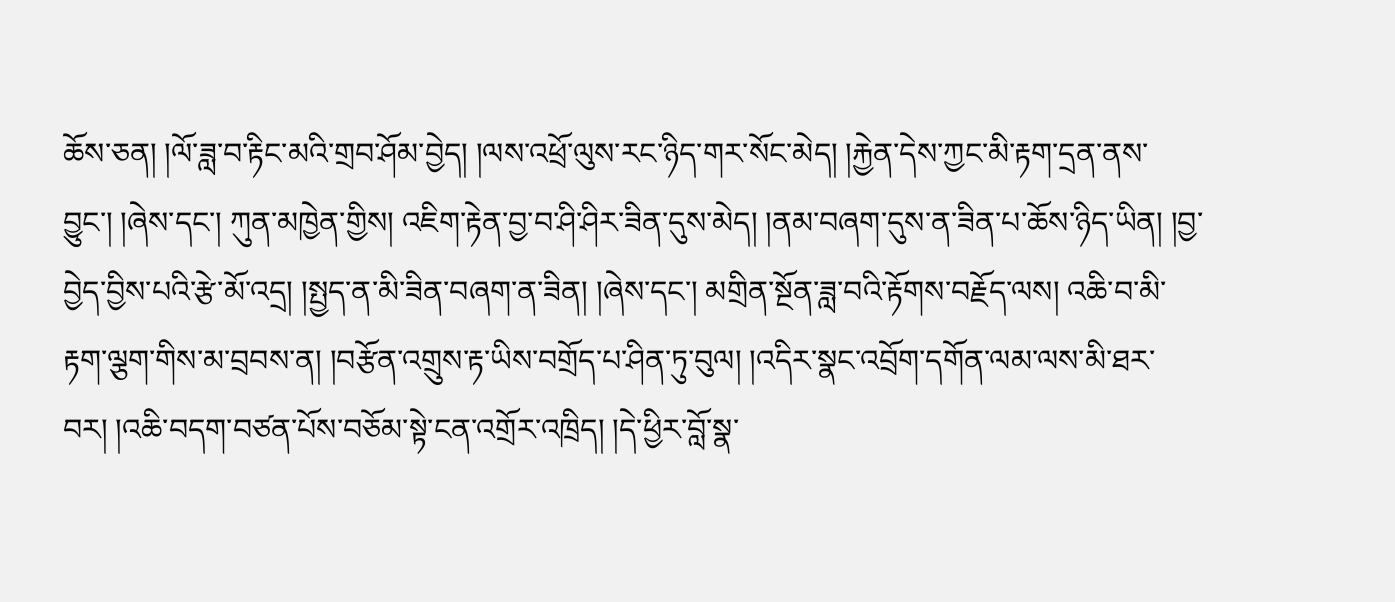ཆོས་ཅན། །ལོ་ཟླ་བ་རྟིང་མའི་གྲབ་ཤོམ་བྱེད། །ལས་འཕྲོ་ལུས་རང་ཉིད་གར་སོང་མེད། །རྐྱེན་དེས་ཀྱང་མི་རྟག་དྲན་ནས་བྱུང་། །ཞེས་དང་། ཀུན་མཁྱེན་གྱིས། འཇིག་རྟེན་བྱ་བ་ཤི་ཤིར་ཟིན་དུས་མེད། །ནམ་བཞག་དུས་ན་ཟིན་པ་ཆོས་ཉིད་ཡིན། །བྱ་བྱེད་བྱིས་པའི་རྩེ་མོ་འདྲ། །སྤྱད་ན་མི་ཟིན་བཞག་ན་ཟིན། །ཞེས་དང་། མགྲིན་སྔོན་ཟླ་བའི་རྟོགས་བརྗོད་ལས། འཆི་བ་མི་རྟག་ལྕག་གིས་མ་བྲབས་ན། །བརྩོན་འགྲུས་རྟ་ཡིས་བགྲོད་པ་ཤིན་ཏུ་བུལ། །འདིར་སྣང་འབྲོག་དགོན་ལམ་ལས་མི་ཐར་བར། །འཆི་བདག་བཙན་པོས་བཅོམ་སྟེ་ངན་འགྲོར་འཁྲིད། །དེ་ཕྱིར་བློ་སྣ་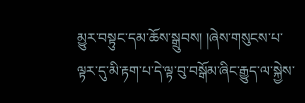མྱུར་བསྟུང་དམ་ཆོས་སྒྲུབས། །ཞེས་གསུངས་པ་ལྟར་དུ་མི་རྟག་པ་དེ་ལྟ་བུ་བསྒོམ་ཞིང་རྒྱུད་ལ་སྐྱེས་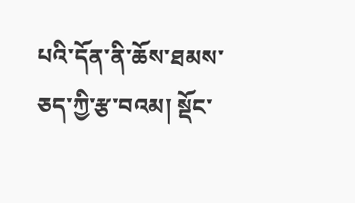པའི་དོན་ནི་ཆོས་ཐམས་ཅད་ཀྱི་རྩ་བའམ། སྡོང་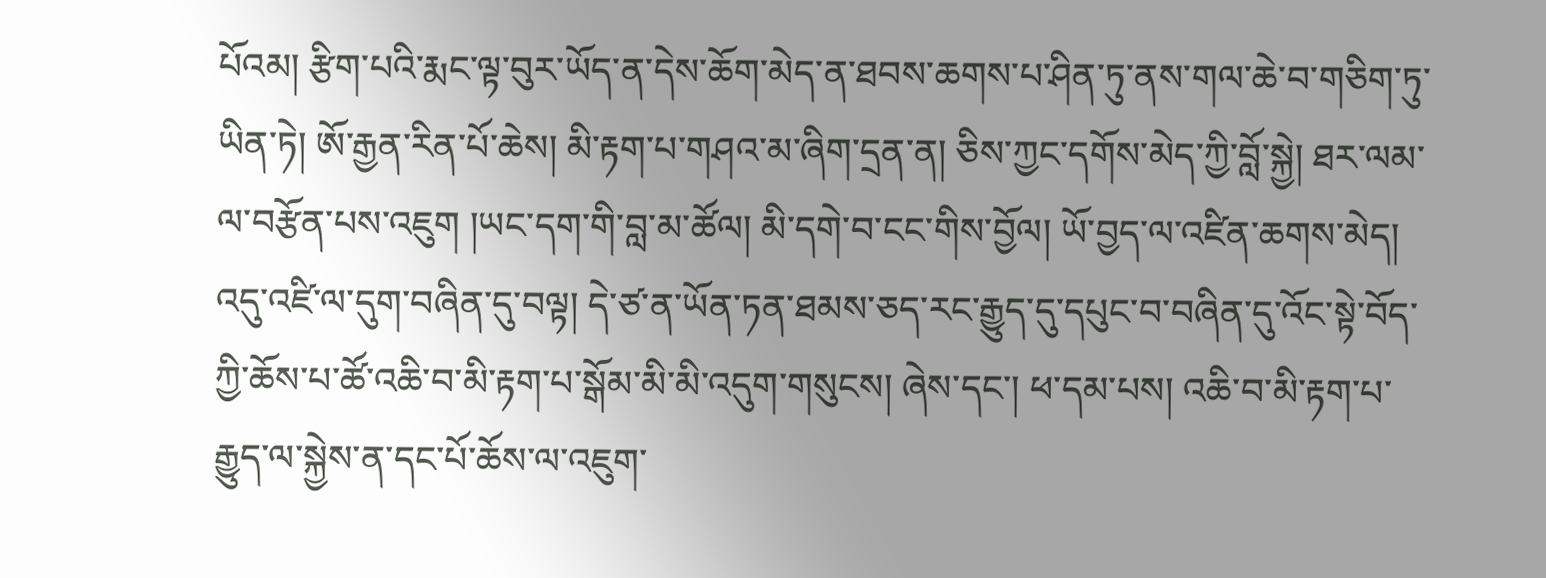པོའམ། རྩིག་པའི་རྨང་ལྟ་བུར་ཡོད་ན་དེས་ཆོག་མེད་ན་ཐབས་ཆགས་པ་ཤིན་ཏུ་ནས་གལ་ཆེ་བ་གཅིག་ཏུ་ཡིན་ཏེ། ཨོ་རྒྱན་རིན་པོ་ཆེས། མི་རྟག་པ་གཤའ་མ་ཞིག་དྲན་ན། ཅིས་ཀྱང་དགོས་མེད་ཀྱི་བློ་སྐྱེ། ཐར་ལམ་ལ་བརྩོན་པས་འཇུག །ཡང་དག་གི་བླ་མ་ཚོལ། མི་དགེ་བ་ངང་གིས་བྱོལ། ཡོ་བྱད་ལ་འཛིན་ཆགས་མེད། འདུ་འཛི་ལ་དུག་བཞིན་དུ་བལྟ། དེ་ཙ་ན་ཡོན་ཏན་ཐམས་ཅད་རང་རྒྱུད་དུ་དཔུང་བ་བཞིན་དུ་འོང་སྟེ་བོད་ཀྱི་ཆོས་པ་ཚོ་འཆི་བ་མི་རྟག་པ་སྒོམ་མི་མི་འདུག་གསུངས། ཞེས་དང་། ཕ་དམ་པས། འཆི་བ་མི་རྟག་པ་རྒྱུད་ལ་སྐྱེས་ན་དང་པོ་ཆོས་ལ་འཇུག་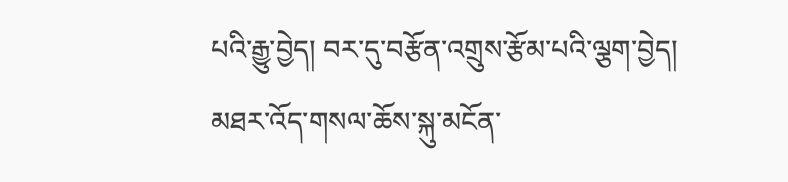པའི་རྒྱུ་བྱེད། བར་དུ་བརྩོན་འགྲུས་རྩོམ་པའི་ལྕག་བྱེད། མཐར་འོད་གསལ་ཆོས་སྐུ་མངོན་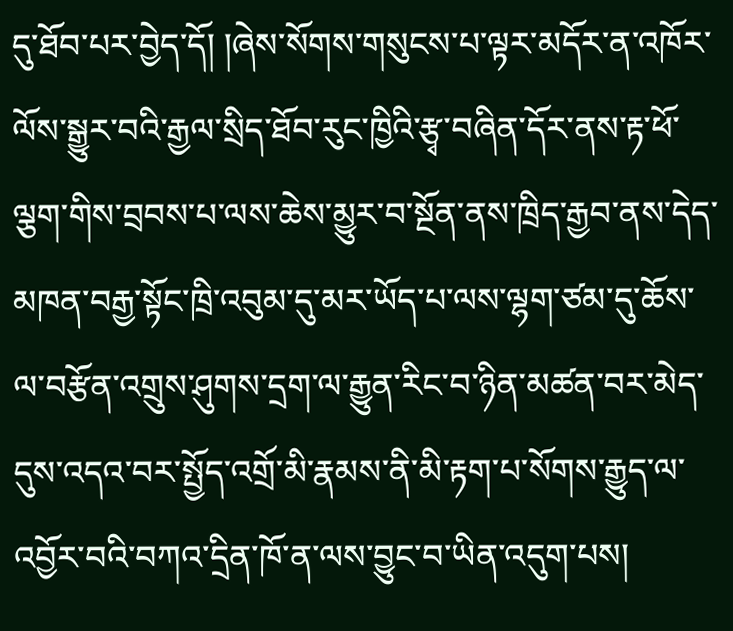དུ་ཐོབ་པར་བྱེད་དོ། །ཞེས་སོགས་གསུངས་པ་ལྟར་མདོར་ན་འཁོར་ལོས་སྒྱུར་བའི་རྒྱལ་སྲིད་ཐོབ་རུང་ཁྱིའི་རྩྭ་བཞིན་དོར་ནས་རྟ་ཕོ་ལྕག་གིས་བྲབས་པ་ལས་ཆེས་མྱུར་བ་སྔོན་ནས་ཁྲིད་རྒྱབ་ནས་དེད་མཁན་བརྒྱ་སྟོང་ཁྲི་འབུམ་དུ་མར་ཡོད་པ་ལས་ལྷག་ཙམ་དུ་ཆོས་ལ་བརྩོན་འགྲུས་ཤུགས་དྲག་ལ་རྒྱུན་རིང་བ་ཉིན་མཚན་བར་མེད་དུས་འདའ་བར་སྤྱོད་འགྲོ་མི་རྣམས་ནི་མི་རྟག་པ་སོགས་རྒྱུད་ལ་འབྱོར་བའི་བཀའ་དྲིན་ཁོ་ན་ལས་བྱུང་བ་ཡིན་འདུག་པས།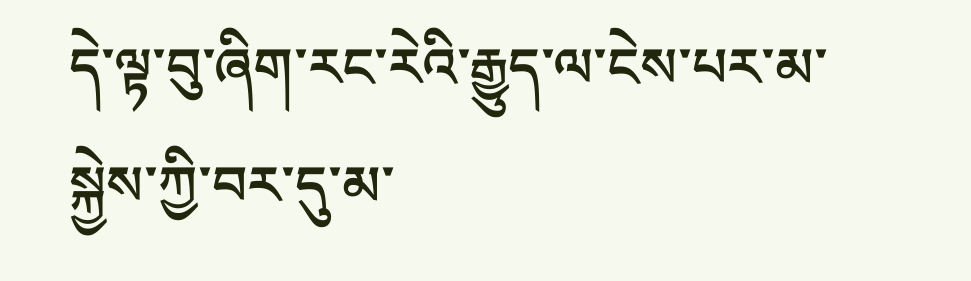དེ་ལྟ་བུ་ཞིག་རང་རེའི་རྒྱུད་ལ་ངེས་པར་མ་སྐྱེས་ཀྱི་བར་དུ་མ་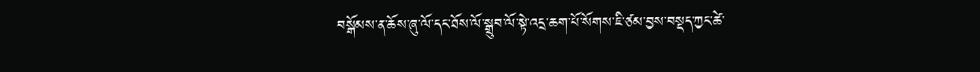བསྒོམས་ན་ཆོས་ཞུ་ལོ་དང་ཐོས་ལོ་སྒྲུབ་ལོ་སྟེ་འདྲ་ཆག་པོ་སོགས་ཇི་ཙམ་བྱས་བསྡད་ཀྱང་ཚེ་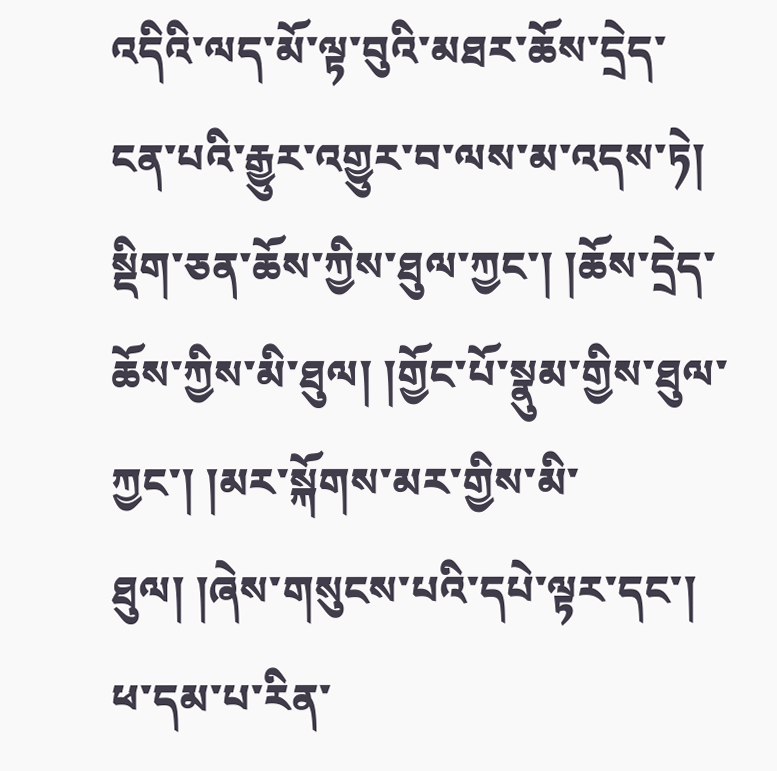འདིའི་ལད་མོ་ལྟ་བུའི་མཐར་ཆོས་དྲེད་ངན་པའི་རྒྱུར་འགྱུར་བ་ལས་མ་འདས་ཏེ། སྡིག་ཅན་ཆོས་ཀྱིས་ཐུལ་ཀྱང་། །ཆོས་དྲེད་ཆོས་ཀྱིས་མི་ཐུལ། །གྱོང་པོ་སྣུམ་གྱིས་ཐུལ་ཀྱང་། །མར་སྐོགས་མར་གྱིས་མི་ཐུལ། །ཞེས་གསུངས་པའི་དཔེ་ལྟར་དང་། ཕ་དམ་པ་རིན་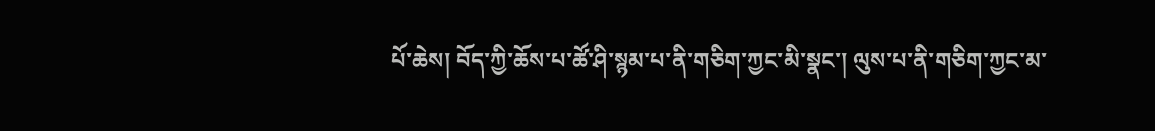པོ་ཆེས། བོད་ཀྱི་ཆོས་པ་ཚོ་ཤི་སྙམ་པ་ནི་གཅིག་ཀྱང་མི་སྣང་། ལུས་པ་ནི་གཅིག་ཀྱང་མ་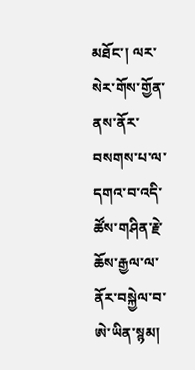མཐོང་། ལར་སེར་གོས་གྱོན་ནས་ནོར་བསགས་པ་ལ་དགའ་བ་འདི་ཚོས་གཤིན་རྗེ་ཆོས་རྒྱལ་ལ་ནོར་བསྐྱེལ་བ་ཨེ་ཡིན་སྙམ།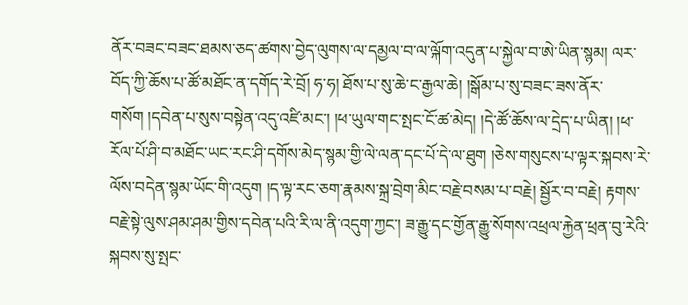ནོར་བཟང་བཟང་ཐམས་ཅད་ཚགས་བྱེད་ལུགས་ལ་དམྱལ་བ་ལ་ལྐོག་འདུན་པ་སྐྱེལ་བ་ཨེ་ཡིན་སྙམ། ལར་བོད་ཀྱི་ཆོས་པ་ཚོ་མཐོང་ན་དགོད་རེ་བྲོ། ཧ་ཧ། ཐོས་པ་སུ་ཆེ་ང་རྒྱལ་ཆེ། །སྒོམ་པ་སུ་བཟང་ཟས་ནོར་གསོག །དབེན་པ་སུས་བསྟེན་འདུ་འཛི་མང་། །ཕ་ཡུལ་གང་སྤང་ངོ་ཚ་མེད། །དེ་ཚོ་ཆོས་ལ་དྲེད་པ་ཡིན། །ཕ་རོལ་པོ་ཤི་བ་མཐོང་ཡང་རང་ཤི་དགོས་མེད་སྙམ་གྱི་ལེ་ལན་དང་པོ་དེ་ལ་ཐུག །ཅེས་གསུངས་པ་ལྟར་སྐབས་རེ་ལོས་བདེན་སྙམ་ཡོང་གི་འདུག །ད་ལྟ་རང་ཅག་རྣམས་སྐྲ་བྲེག་མིང་བརྗེ་བསམ་པ་བརྗེ། སྦྱོར་བ་བརྗེ། རྟགས་བརྗེ་སྟེ་ལུས་ཤམ་ཤམ་གྱིས་དབེན་པའི་རི་ལ་ནི་འདུག་ཀྱང་། ཟ་རྒྱུ་དང་གྱོན་རྒྱུ་སོགས་འཕྲལ་རྐྱེན་ཕྲན་བུ་རེའི་སྐབས་སུ་སྤང་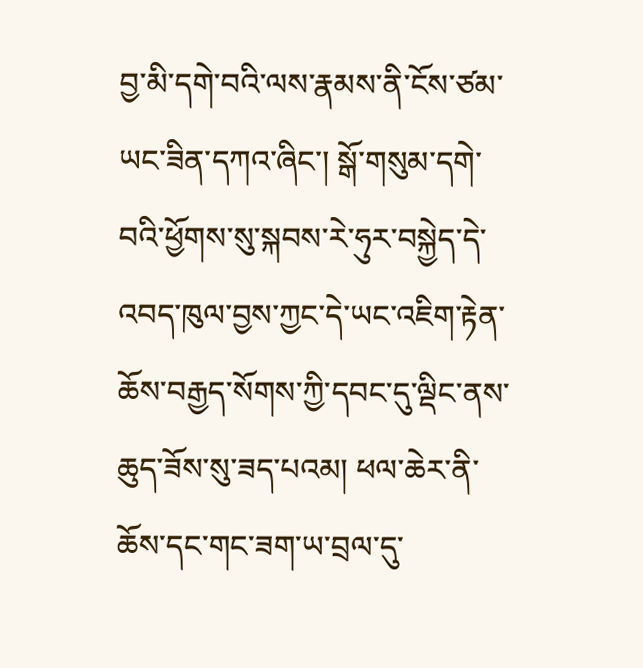བྱ་མི་དགེ་བའི་ལས་རྣམས་ནི་ངོས་ཙམ་ཡང་ཟིན་དཀའ་ཞིང་། སྒོ་གསུམ་དགེ་བའི་ཕྱོགས་སུ་སྐབས་རེ་ཧུར་བསྐྱེད་དེ་འབད་ཁུལ་བྱས་ཀྱང་དེ་ཡང་འཇིག་རྟེན་ཆོས་བརྒྱད་སོགས་ཀྱི་དབང་དུ་ལྡིང་ནས་ཆུད་ཟོས་སུ་ཟད་པའམ། ཕལ་ཆེར་ནི་ཆོས་དང་གང་ཟག་ཡ་བྲལ་དུ་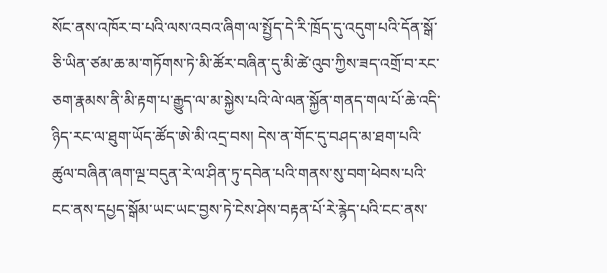སོང་ནས་འཁོར་བ་པའི་ལས་འབའ་ཞིག་ལ་སྤྱོད་དེ་རི་ཁྲོད་དུ་འདུག་པའི་དོན་སྒོ་ཅི་ཡིན་ཙམ་ཆ་མ་གཏོགས་ཏེ་མི་ཚོར་བཞིན་དུ་མི་ཚེ་འུབ་ཀྱིས་ཟད་འགྲོ་བ་རང་ཅག་རྣམས་ནི་མི་རྟག་པ་རྒྱུད་ལ་མ་སྐྱེས་པའི་ལེ་ལན་སྐྱོན་གནད་གལ་པོ་ཆེ་འདི་ཉིད་རང་ལ་ཐུག་ཡོད་ཚོད་ཨེ་མི་འདྲ་བས། དེས་ན་གོང་དུ་བཤད་མ་ཐག་པའི་ཚུལ་བཞིན་ཞག་ལྔ་བདུན་རེ་ལ་ཤིན་ཏུ་དབེན་པའི་གནས་སུ་བག་ཕེབས་པའི་ངང་ནས་དཔྱད་སྒོམ་ཡང་ཡང་བྱས་ཏེ་ངེས་ཤེས་བརྟན་པོ་རེ་རྙེད་པའི་ངང་ནས་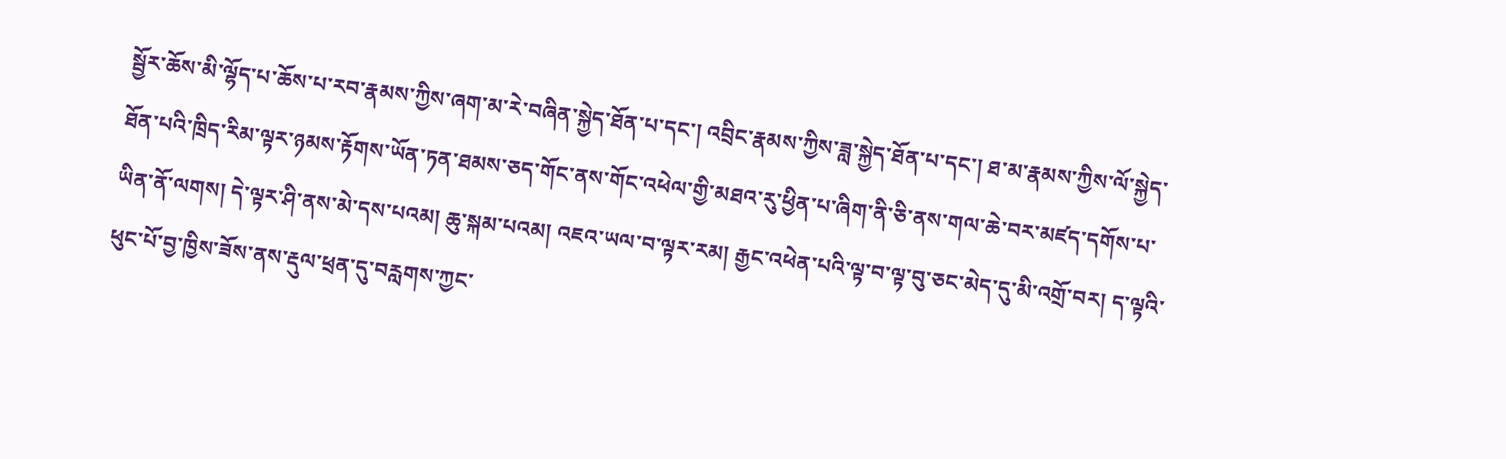སྦྱོར་ཆོས་མི་ལྷོད་པ་ཆོས་པ་རབ་རྣམས་ཀྱིས་ཞག་མ་རེ་བཞིན་སྐྱེད་ཐོན་པ་དང་། འབྲིང་རྣམས་ཀྱིས་ཟླ་སྐྱེད་ཐོན་པ་དང་། ཐ་མ་རྣམས་ཀྱིས་ལོ་སྐྱེད་ཐོན་པའི་ཁྲིད་རིམ་ལྟར་ཉམས་རྟོགས་ཡོན་ཏན་ཐམས་ཅད་གོང་ནས་གོང་འཕེལ་གྱི་མཐའ་རུ་ཕྱིན་པ་ཞིག་ནི་ཅི་ནས་གལ་ཆེ་བར་མཛད་དགོས་པ་ཡིན་ནོ་ལགས། དེ་ལྟར་ཤི་ནས་མེ་དས་པའམ། ཆུ་སྐམ་པའམ། འཇའ་ཡལ་བ་ལྟར་རམ། རྒྱང་འཕེན་པའི་ལྟ་བ་ལྟ་བུ་ཅང་མེད་དུ་མི་འགྲོ་བར། ད་ལྟའི་ཕུང་པོ་བྱ་ཁྱིས་ཟོས་ནས་རྡུལ་ཕྲན་དུ་བརླགས་ཀྱང་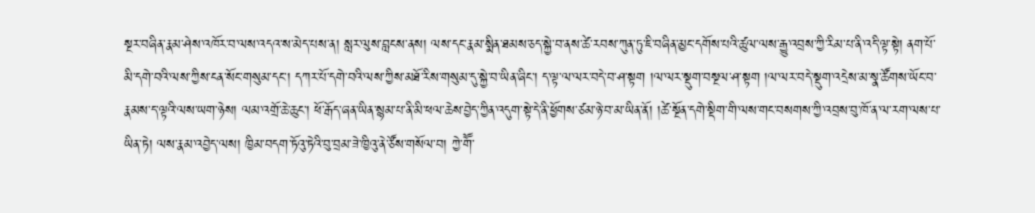སྔར་བཞིན་རྣམ་ཤེས་འཁོར་བ་ལས་འདའ་ས་མེད་པས་ན། སླར་ལུས་བླངས་ནས། ལས་དང་རྣམ་སྨིན་ཐམས་ཅད་སྐྱེ་བ་ནས་ཚེ་རབས་ཀུན་ཏུ་ཇི་བཞིན་མྱང་དགོས་པའི་ཚུལ་ལས་རྒྱུ་འབྲས་ཀྱི་རིམ་པ་ནི་འདི་ལྟ་སྟེ། ནག་པོ་མི་དགེ་བའི་ལས་ཀྱིས་ངན་སོང་གསུམ་དང་། དཀར་པོ་དགེ་བའི་ལས་ཀྱིས་མཐོ་རིས་གསུམ་དུ་སྐྱེ་བ་ཡིན་ཞིང་། ད་ལྟ་ལ་ལར་བདེ་བ་ཤ་སྟག །ལ་ལར་སྡུག་བསྔལ་ཤ་སྟག །ལ་ལར་བདེ་སྡུག་འདྲེས་མ་སྣ་ཚོགས་ཡོང་བ་རྣམས་ད་ལྟའི་ལས་ཡག་ཉེས། ལམ་འགྲོ་ཆེ་ཆུང་། ཕོ་རྒོད་ཞན་ཡིན་སྙམ་པ་ནི་མི་ཕལ་ཆེས་བྱེད་ཀྱིན་འདུག་སྟེ་དེ་ནི་ཕྱོགས་ཙམ་ཉེ་བ་མ་ཡིན་ནོ། །ཚེ་སྔོན་དགེ་སྡིག་གི་ལས་གང་བསགས་ཀྱི་འབྲས་བུ་ཁོ་ན་ལ་རག་ལས་པ་ཡིན་ཏེ། ལས་རྣམ་འབྱེད་ལས། ཁྱིམ་བདག་ཏོའུ་ཏེའི་བུ་བྲམ་ཟེ་ཁྱིའུ་ནེ་ཙོས་གསོལ་བ། ཀྱེ་གཽ་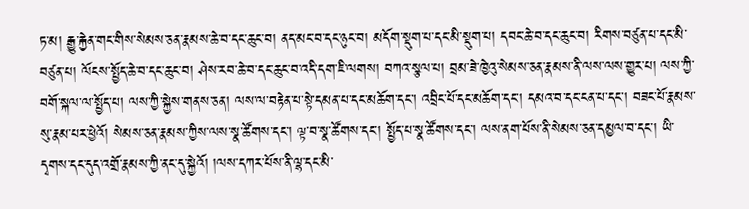ཏ་མ། རྒྱུ་རྐྱེན་གང་གིས་སེམས་ཅན་རྣམས་ཆེ་བ་དང་ཆུང་བ། ནད་མང་བ་དང་ཉུང་བ། མདོག་སྡུག་པ་དང་མི་སྡུག་པ། དབང་ཆེ་བ་དང་ཆུང་བ། རིགས་བཙུན་པ་དང་མི་བཙུན་པ། ལོངས་སྤྱོད་ཆེ་བ་དང་ཆུང་བ། ཤེས་རབ་ཆེ་བ་དང་ཆུང་བ་འདི་དག་ཇི་ལགས། བཀའ་སྩལ་པ། བྲམ་ཟེ་ཁྱེའུ་སེམས་ཅན་རྣམས་ནི་ལས་ལས་གྱུར་པ། ལས་ཀྱི་བགོ་སྐལ་ལ་སྤྱོད་པ། ལས་ཀྱི་སྐྱེས་གནས་ཅན། ལས་ལ་བརྟེན་པ་སྟེ་དམན་པ་དང་མཆོག་དང་། འབྲིང་པོ་དང་མཆོག་དང་། དམའ་བ་དང་ངན་པ་དང་། བཟང་པོ་རྣམས་སུ་རྣམ་པར་ཕྱེའོ། སེམས་ཅན་རྣམས་ཀྱིས་ལས་སྣ་ཚོགས་དང་། ལྟ་བ་སྣ་ཚོགས་དང་། སྤྱོད་པ་སྣ་ཚོགས་དང་། ལས་ནག་པོས་ནི་སེམས་ཅན་དམྱལ་བ་དང་། ཡི་དྭགས་དང་དུད་འགྲོ་རྣམས་ཀྱི་ནང་དུ་སྐྱེའོ། །ལས་དཀར་པོས་ནི་ལྷ་དང་མི་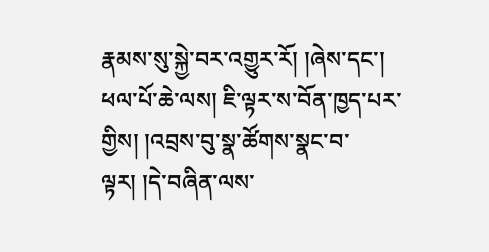རྣམས་སུ་སྐྱེ་བར་འགྱུར་རོ། །ཞེས་དང་། ཕལ་པོ་ཆེ་ལས། ཇི་ལྟར་ས་བོན་ཁྱད་པར་གྱིས། །འབྲས་བུ་སྣ་ཚོགས་སྣང་བ་ལྟར། །དེ་བཞིན་ལས་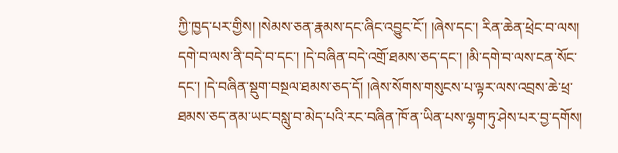ཀྱི་ཁྱད་པར་གྱིས། །སེམས་ཅན་རྣམས་དང་ཞིང་འབྱུང་ངོ་། །ཞེས་དང་། རིན་ཆེན་ཕྲེང་བ་ལས། དགེ་བ་ལས་ནི་བདེ་བ་དང་། །དེ་བཞིན་བདེ་འགྲོ་ཐམས་ཅད་དང་། །མི་དགེ་བ་ལས་ངན་སོང་དང་། །དེ་བཞིན་སྡུག་བསྔལ་ཐམས་ཅད་དོ། །ཞེས་སོགས་གསུངས་པ་ལྟར་ལས་འབྲས་ཆེ་ཕྲ་ཐམས་ཅད་ནམ་ཡང་བསླུ་བ་མེད་པའི་རང་བཞིན་ཁོ་ན་ཡིན་པས་ལྷག་ཏུ་ཤེས་པར་བྱ་དགོས།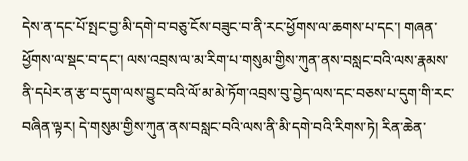དེས་ན་དང་པོ་སྤང་བྱ་མི་དགེ་བ་བཅུ་ངོས་བཟུང་བ་ནི་རང་ཕྱོགས་ལ་ཆགས་པ་དང་། གཞན་ཕྱོགས་ལ་སྡང་བ་དང་། ལས་འབྲས་ལ་མ་རིག་པ་གསུམ་གྱིས་ཀུན་ནས་བསླང་བའི་ལས་རྣམས་ནི་དཔེར་ན་རྩ་བ་དུག་ལས་བྱུང་བའི་ལོ་མ་མེ་ཏོག་འབྲས་བུ་བྱེད་ལས་དང་བཅས་པ་དུག་གི་རང་བཞིན་ལྟར། དེ་གསུམ་གྱིས་ཀུན་ནས་བསླང་བའི་ལས་ནི་མི་དགེ་བའི་རིགས་ཏེ། རིན་ཆེན་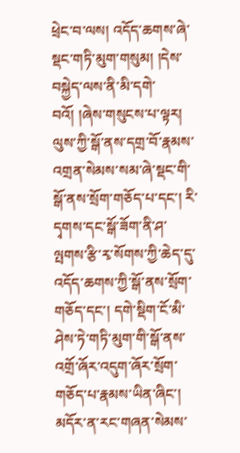ཕྲེང་བ་ལས། འདོད་ཆགས་ཞེ་སྡང་གཏི་མུག་གསུམ། །དེས་བསྐྱེད་ལས་ནི་མི་དགེ་བའོ། །ཞེས་གསུངས་པ་ལྟར། ལུས་ཀྱི་སྒོ་ནས་དགྲ་བོ་རྣམས་འགྲན་སེམས་སམ་ཞེ་སྡང་གི་སྒོ་ནས་སྲོག་གཅོད་པ་དང་། རི་དྭགས་དང་སྒོ་ཟོག་ནི་ཤ་ལྤགས་རྩི་རྭ་སོགས་ཀྱི་ཆེད་དུ་འདོད་ཆགས་ཀྱི་སྒོ་ནས་སྲོག་གཅོད་དང་། དགེ་སྡིག་ངོ་མི་ཤེས་ཏེ་གཏི་མུག་གི་སྒོ་ནས་འགྲོ་ཞོར་འདུག་ཞོར་སྲོག་གཅོད་པ་རྣམས་ཡིན་ཞིང་། མདོར་ན་རང་གཞན་སེམས་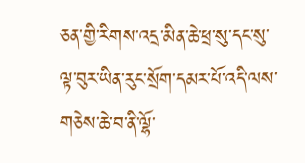ཅན་གྱི་རིགས་འདྲ་མིན་ཆེ་ཕྲ་སུ་དང་སུ་ལྟ་བུར་ཡིན་རུང་སྲོག་དམར་པོ་འདི་ལས་གཅེས་ཆེ་བ་ནི་ལྷོ་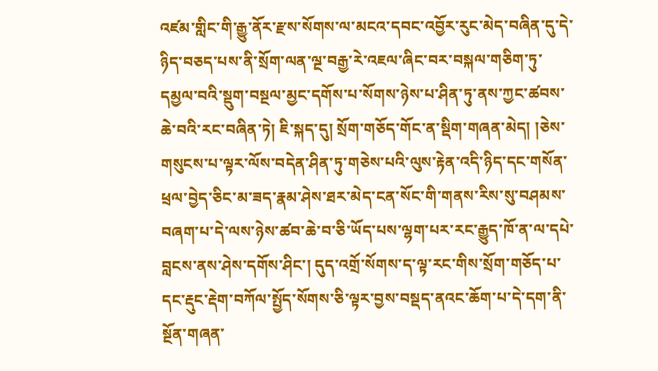འཛམ་གླིང་གི་རྒྱུ་ནོར་རྫས་སོགས་ལ་མངའ་དབང་འབྱོར་རུང་མེད་བཞིན་དུ་དེ་ཉིད་བཅད་པས་ནི་སྲོག་ལན་ལྔ་བརྒྱ་རེ་འཇལ་ཞིང་བར་བསྐལ་གཅིག་ཏུ་དམྱལ་བའི་སྡུག་བསྔལ་མྱང་དགོས་པ་སོགས་ཉེས་པ་ཤིན་ཏུ་ནས་ཀྱང་ཚབས་ཆེ་བའི་རང་བཞིན་ཏེ། ཇི་སྐད་དུ། སྲོག་གཅོད་གོང་ན་སྡིག་གཞན་མེད། །ཅེས་གསུངས་པ་ལྟར་ལོས་བདེན་ཤིན་ཏུ་གཅེས་པའི་ལུས་རྟེན་འདི་ཉིད་དང་གསོན་ཕྲལ་བྱེད་ཅིང་མ་ཟད་རྣམ་ཤེས་ཐར་མེད་ངན་སོང་གི་གནས་རིས་སུ་བཤམས་བཞག་པ་དེ་ལས་ཉེས་ཚབ་ཆེ་བ་ཅི་ཡོད་པས་ལྷག་པར་རང་རྒྱུད་ཁོ་ན་ལ་དཔེ་བླངས་ནས་ཤེས་དགོས་ཤིང་། དུད་འགྲོ་སོགས་ད་ལྟ་རང་གིས་སྲོག་གཅོད་པ་དང་རྡུང་རྡེག་བཀོལ་སྤྱོད་སོགས་ཅི་ལྟར་བྱས་བསྡད་ནའང་ཆོག་པ་དེ་དག་ནི་སྔོན་གཞན་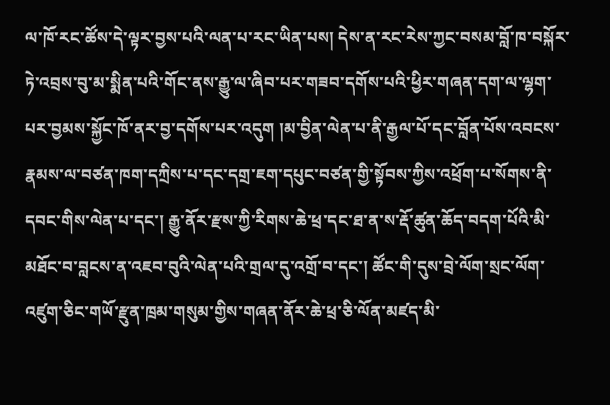ལ་ཁོ་རང་ཚོས་དེ་ལྟར་བྱས་པའི་ལན་པ་རང་ཡིན་པས། དེས་ན་རང་རེས་ཀྱང་བསམ་བློ་ཁ་བསྐོར་ཏེ་འབྲས་བུ་མ་སྨིན་པའི་གོང་ནས་རྒྱུ་ལ་ཞིབ་པར་གཟབ་དགོས་པའི་ཕྱིར་གཞན་དག་ལ་ལྷག་པར་བྱམས་སྐྱོང་ཁོ་ནར་བྱ་དགོས་པར་འདུག །མ་བྱིན་ལེན་པ་ནི་རྒྱལ་པོ་དང་བློན་པོས་འབངས་རྣམས་ལ་བཙན་ཁག་དཀྲིས་པ་དང་དགྲ་ཇག་དཔུང་བཙན་གྱི་སྟོབས་ཀྱིས་འཕྲོག་པ་སོགས་ནི་དབང་གིས་ལེན་པ་དང་། རྒྱུ་ནོར་རྫས་ཀྱི་རིགས་ཆེ་ཕྲ་དང་ཐ་ན་ས་རྡོ་ཚུན་ཆོད་བདག་པོའི་མི་མཐོང་བ་བླངས་ན་འཇབ་བུའི་ལེན་པའི་གྲལ་དུ་འགྲོ་བ་དང་། ཚོང་གི་དུས་བྲེ་ལོག་སྲང་ལོག་འཛུག་ཅིང་གཡོ་རྫུན་ཁྲམ་གསུམ་གྱིས་གཞན་ནོར་ཆེ་ཕྲ་ཅི་ལོན་མཛད་མི་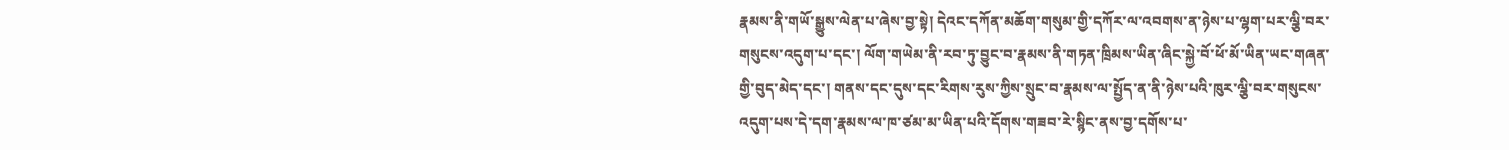རྣམས་ནི་གཡོ་སྒྱུས་ལེན་པ་ཞེས་བྱ་སྟེ། དེའང་དཀོན་མཆོག་གསུམ་གྱི་དཀོར་ལ་འབགས་ན་ཉེས་པ་ལྷག་པར་ལྕི་བར་གསུངས་འདུག་པ་དང་། ལོག་གཡེམ་ནི་རབ་ཏུ་བྱུང་བ་རྣམས་ནི་གཏན་ཁྲིམས་ཡིན་ཞིང་སྐྱེ་བོ་ཕོ་མོ་ཡིན་ཡང་གཞན་གྱི་བུད་མེད་དང་། གནས་དང་དུས་དང་རིགས་རུས་ཀྱིས་སྲུང་བ་རྣམས་ལ་སྤྱོད་ན་ནི་ཉེས་པའི་ཁུར་ལྕི་བར་གསུངས་འདུག་པས་དེ་དག་རྣམས་ལ་ཁ་ཙམ་མ་ཡིན་པའི་དོགས་གཟབ་རེ་སྙིང་ནས་བྱ་དགོས་པ་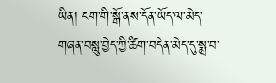ཡིན། ངག་གི་སྒོ་ནས་དོན་ཡོད་ལ་མེད་གཞན་བསླུ་བྱེད་ཀྱི་ཚིག་བདེན་མེད་དུ་སྨྲ་བ་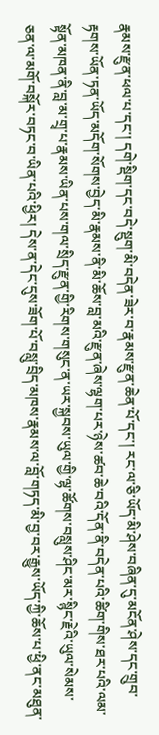རྣམས་རྫུན་ཕལ་པ་དང་། དགེ་སྡིག་དང་བདེ་སྡུག་མི་བདེན་ཟེར་བ་རྣམས་རྫུན་ཆེན་པོ་དང་། རང་ལ་ཅི་ཡོད་མི་ཤེས་བཞིན་དུ་མངོན་ཤེས་དང་གྲུབ་རྟགས་ཡོན་ཏན་ཡོད་མདོག་སོགས་བྱེད་མི་རྣམས་ནི་མི་ཆོས་བླ་མའི་རྫུན་ཞེས་ལྷག་པར་ཉེས་ཚབ་ཆེ་བའི་དོན་ནི་བདེན་པའི་ཚིག་གིས་ཐར་པའི་ལམ་སྟོན་མཁན་ནི་བླ་མ་གྲྭ་པ་རྣམས་ཡིན་པས་གལ་སྲིད་རྫུན་གྱི་རིགས་གསུང་ན་ཡར་སྐྱབས་ཡུལ་གྱི་ལྷ་ཚོགས་བསླུས་ཤིང་མར་སྙིང་རྗེའི་ཡུལ་སེམས་ཅན་ལ་མགོ་བསྐོར་བཏང་བ་ཡིན་པའི་ཕྱིར། དེས་ན་དེང་དུས་ཟོག་པོ་བསླུ་བྲིད་མཁས་རྣམས་ལ་བློ་གཏད་མི་བྱ་བར་རྒྱུས་ཡོད་ཀྱི་ཆོས་པ་ཕྱི་ནང་མཐུན་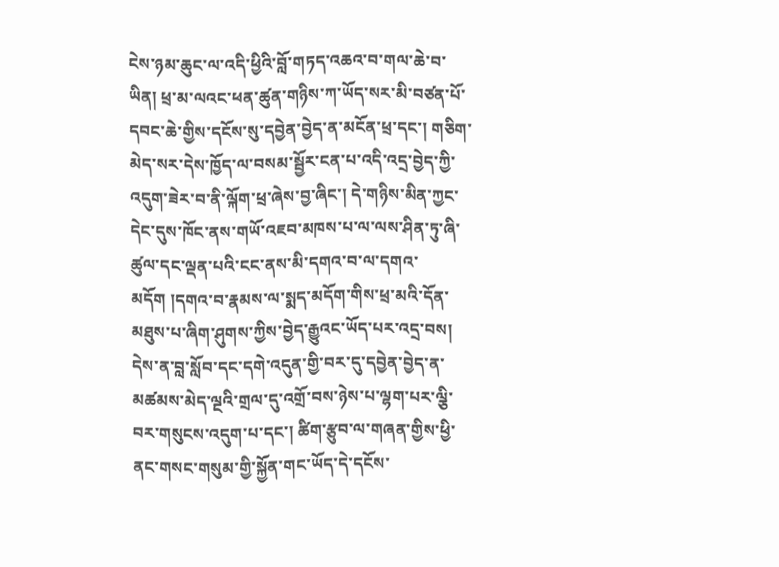ངེས་ཉམ་ཆུང་ལ་འདི་ཕྱིའི་བློ་གཏད་འཆའ་བ་གལ་ཆེ་བ་ཡིན། ཕྲ་མ་ལའང་ཕན་ཚུན་གཉིས་ཀ་ཡོད་སར་མི་བཙན་པོ་དབང་ཆེ་གྱིས་དངོས་སུ་དབྱེན་བྱེད་ན་མངོན་ཕྲ་དང་། གཅིག་མེད་སར་དེས་ཁྱོད་ལ་བསམ་སྦྱོར་ངན་པ་འདི་འདྲ་བྱེད་ཀྱི་འདུག་ཟེར་བ་ནི་ལྐོག་ཕྲ་ཞེས་བྱ་ཞིང་། དེ་གཉིས་མིན་ཀྱང་དེང་དུས་ཁོང་ནས་གཡོ་འཇབ་མཁས་པ་ལ་ལས་ཤིན་ཏུ་ཞི་ཚུལ་དང་ལྡན་པའི་ངང་ནས་མི་དགའ་བ་ལ་དགའ་མདོག །དགའ་བ་རྣམས་ལ་སྨད་མདོག་གིས་ཕྲ་མའི་དོན་མཐུས་པ་ཞིག་ཤུགས་ཀྱིས་བྱེད་རྒྱུའང་ཡོད་པར་འདྲ་བས། དེས་ན་བླ་སློབ་དང་དགེ་འདུན་གྱི་བར་དུ་དབྱེན་བྱེད་ན་མཚམས་མེད་ལྔའི་གྲལ་དུ་འགྲོ་བས་ཉེས་པ་ལྷག་པར་ལྕི་བར་གསུངས་འདུག་པ་དང་། ཚིག་རྩུབ་ལ་གཞན་གྱིས་ཕྱི་ནང་གསང་གསུམ་གྱི་སྐྱོན་གང་ཡོད་དེ་དངོས་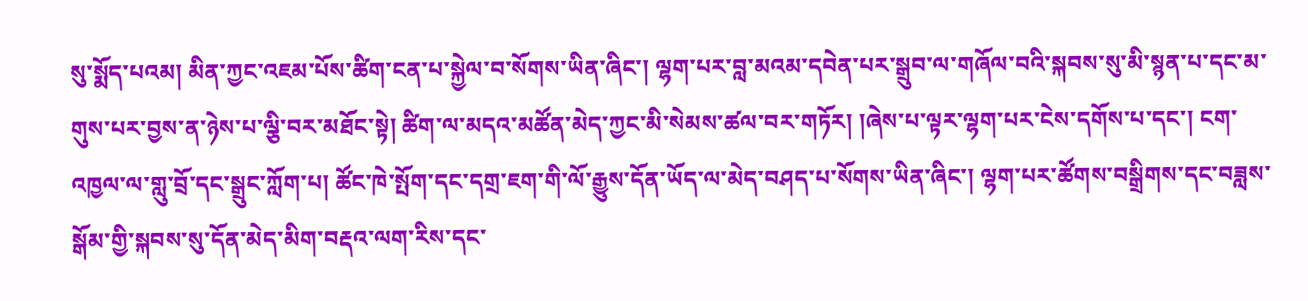སུ་སྨོད་པའམ། མིན་ཀྱང་འཇམ་པོས་ཚིག་ངན་པ་སྐྱེལ་བ་སོགས་ཡིན་ཞིང་། ལྷག་པར་བླ་མའམ་དབེན་པར་སྒྲུབ་ལ་གཞོལ་བའི་སྐབས་སུ་མི་སྙན་པ་དང་མ་གུས་པར་བྱས་ན་ཉེས་པ་ལྕི་བར་མཐོང་སྟེ། ཚིག་ལ་མདའ་མཚོན་མེད་ཀྱང་མི་སེམས་ཚལ་བར་གཏོར། །ཞེས་པ་ལྟར་ལྷག་པར་ངེས་དགོས་པ་དང་། ངག་འཁྱལ་ལ་གླུ་བྲོ་དང་སྒྲུང་ཀློག་པ། ཚོང་ཁེ་སྤོག་དང་དགྲ་ཇག་གི་ལོ་རྒྱུས་དོན་ཡོད་ལ་མེད་བཤད་པ་སོགས་ཡིན་ཞིང་། ལྷག་པར་ཚོགས་བསྒྲིགས་དང་བཟླས་སྒོམ་གྱི་སྐབས་སུ་དོན་མེད་མིག་བརྡའ་ལག་རིས་དང་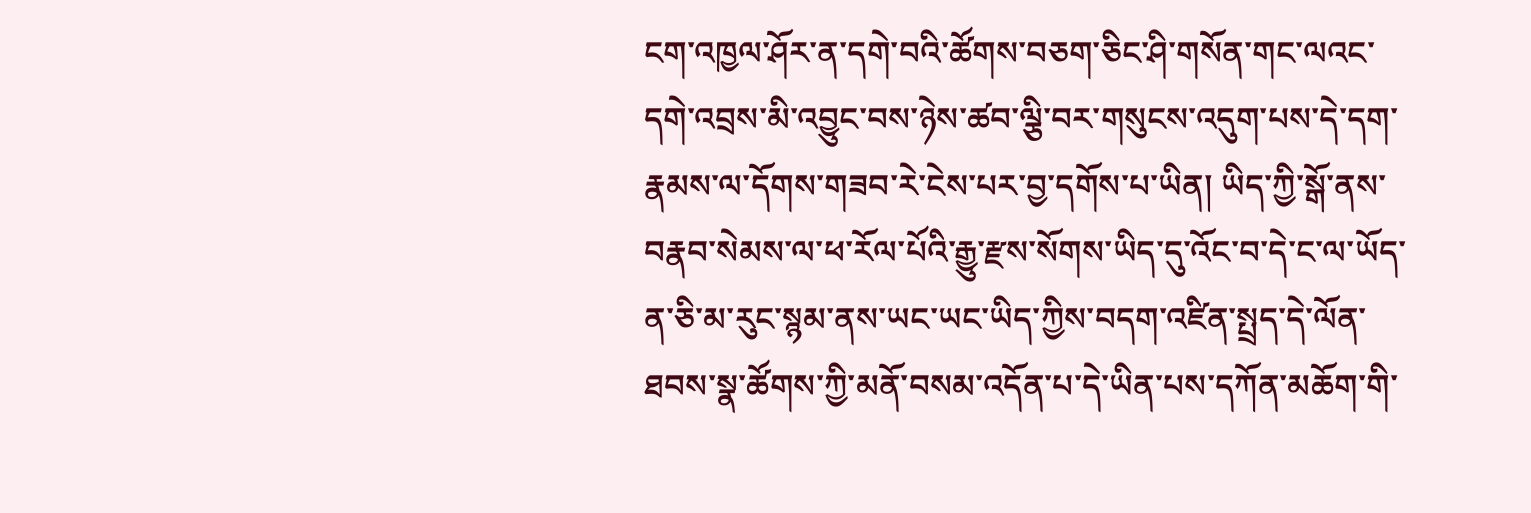ངག་འཁྱལ་ཤོར་ན་དགེ་བའི་ཚོགས་བཅག་ཅིང་ཤི་གསོན་གང་ལའང་དགེ་འབྲས་མི་འབྱུང་བས་ཉེས་ཚབ་ལྕི་བར་གསུངས་འདུག་པས་དེ་དག་རྣམས་ལ་དོགས་གཟབ་རེ་ངེས་པར་བྱ་དགོས་པ་ཡིན། ཡིད་ཀྱི་སྒོ་ནས་བརྣབ་སེམས་ལ་ཕ་རོལ་པོའི་རྒྱུ་རྫས་སོགས་ཡིད་དུ་འོང་བ་དེ་ང་ལ་ཡོད་ན་ཅི་མ་རུང་སྙམ་ནས་ཡང་ཡང་ཡིད་ཀྱིས་བདག་འཛིན་སྤྲད་དེ་ལོན་ཐབས་སྣ་ཚོགས་ཀྱི་མནོ་བསམ་འདོན་པ་དེ་ཡིན་པས་དཀོན་མཆོག་གི་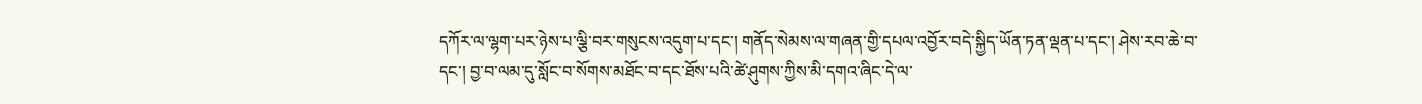དཀོར་ལ་ལྷག་པར་ཉེས་པ་ལྕི་བར་གསུངས་འདུག་པ་དང་། གནོད་སེམས་ལ་གཞན་གྱི་དཔལ་འབྱོར་བདེ་སྐྱིད་ཡོན་ཏན་ལྡན་པ་དང་། ཤེས་རབ་ཆེ་བ་དང་། བྱ་བ་ལམ་དུ་སློང་བ་སོགས་མཐོང་བ་དང་ཐོས་པའི་ཚེ་ཤུགས་ཀྱིས་མི་དགའ་ཞིང་དེ་ལ་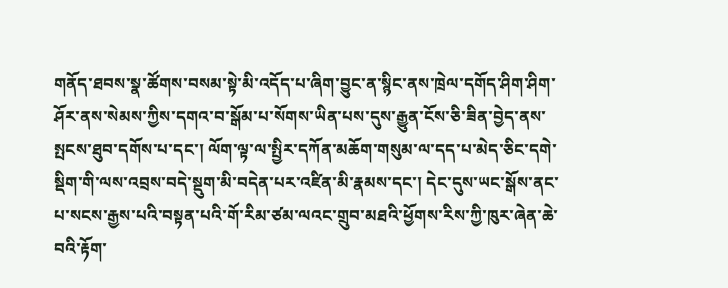གནོད་ཐབས་སྣ་ཚོགས་བསམ་སྟེ་མི་འདོད་པ་ཞིག་བྱུང་ན་སྙིང་ནས་ཁྲེལ་དགོད་ཤིག་ཤིག་ཤོར་ནས་སེམས་ཀྱིས་དགའ་བ་སྒོམ་པ་སོགས་ཡིན་པས་དུས་རྒྱུན་ངོས་ཅི་ཟིན་བྱེད་ནས་སྤངས་ཐུབ་དགོས་པ་དང་། ལོག་ལྟ་ལ་སྤྱིར་དཀོན་མཆོག་གསུམ་ལ་དད་པ་མེད་ཅིང་དགེ་སྡིག་གི་ལས་འབྲས་བདེ་སྡུག་མི་བདེན་པར་འཛིན་མི་རྣམས་དང་། དེང་དུས་ཡང་སྒོས་ནང་པ་སངས་རྒྱས་པའི་བསྟན་པའི་གོ་རིམ་ཙམ་ལའང་གྲུབ་མཐའི་ཕྱོགས་རིས་ཀྱི་ཁུར་ཞེན་ཆེ་བའི་རྟོག་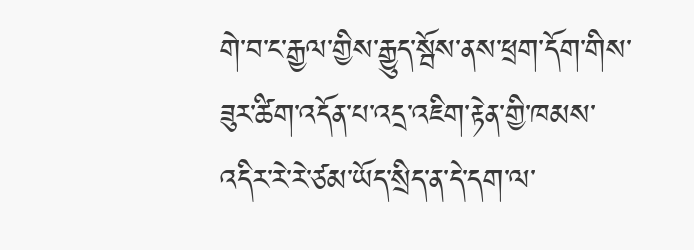གེ་བ་ང་རྒྱལ་གྱིས་རྒྱུད་སྦོས་ནས་ཕྲག་དོག་གིས་ཟུར་ཚིག་འདོན་པ་འདྲ་འཇིག་རྟེན་གྱི་ཁམས་འདིར་རེ་རེ་ཙམ་ཡོད་སྲིད་ན་དེ་དག་ལ་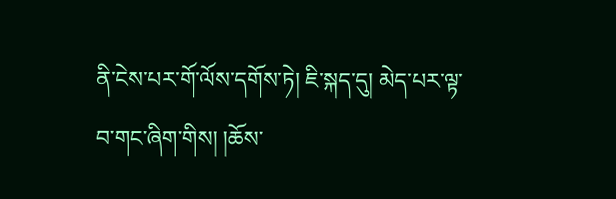ནི་ངེས་པར་གོ་ལོས་དགོས་ཏེ། ཇི་སྐད་དུ། མེད་པར་ལྟ་བ་གང་ཞིག་གིས། །ཆོས་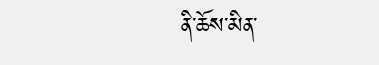ནི་ཆོས་མིན་